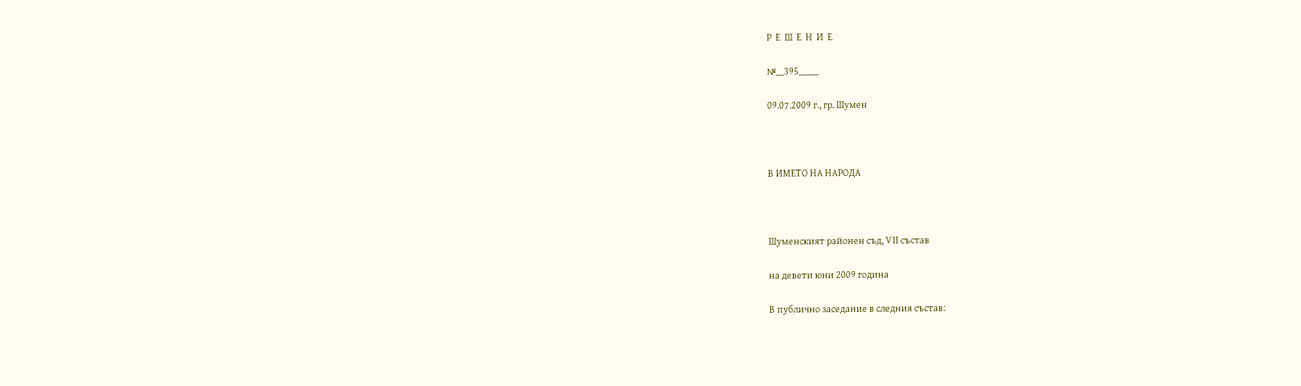Р  Е  Ш  Е  Н  И  Е

№__395_____

09.07.2009 г., гр. Шумен



В ИМЕТО НА НАРОДА



Шуменският районен съд, VІІ състав

на девети юни 2009 година

В публично заседание в следния състав: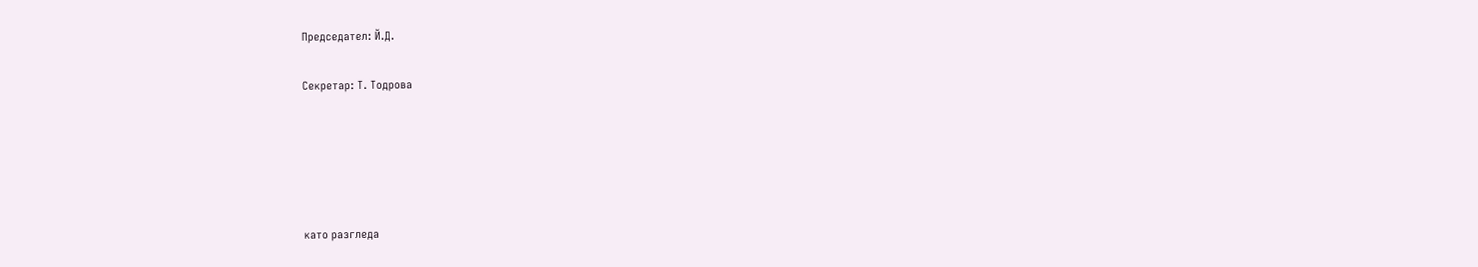Председател: Й.Д.

Секретар: Т. Тодрова





като разгледа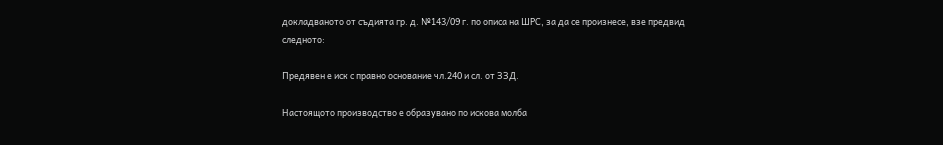докладваното от съдията гр. д. №143/09 г. по описа на ШРС, за да се произнесе, взе предвид следното:

Предявен е иск с правно основание чл.240 и сл. от ЗЗД.

Настоящото производство е образувано по искова молба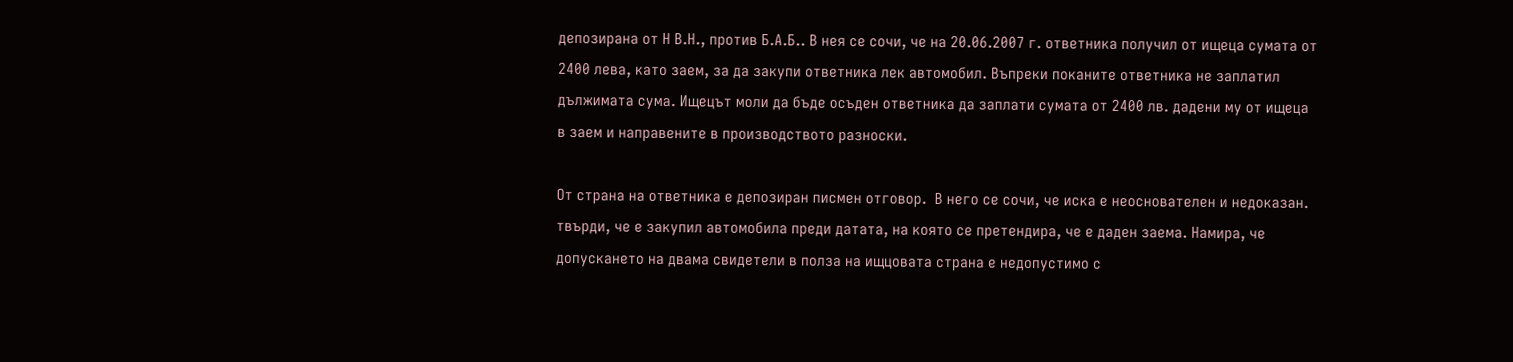депозирана от Н В.Н., против Б.А.Б.. В нея се сочи, че на 20.06.2007 г. ответника получил от ищеца сумата от 2400 лева, като заем, за да закупи ответника лек автомобил. Въпреки поканите ответника не заплатил дължимата сума. Ищецът моли да бъде осъден ответника да заплати сумата от 2400 лв. дадени му от ищеца в заем и направените в производството разноски.

От страна на ответника е депозиран писмен отговор.  В него се сочи, че иска е неоснователен и недоказан. твърди, че е закупил автомобила преди датата, на която се претендира, че е даден заема. Намира, че допускането на двама свидетели в полза на ищцовата страна е недопустимо с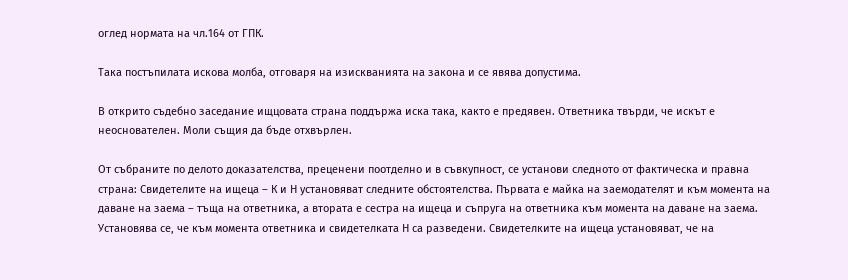оглед нормата на чл.164 от ГПК.

Така постъпилата искова молба, отговаря на изискванията на закона и се явява допустима.

В открито съдебно заседание ищцовата страна поддържа иска така, както е предявен. Ответника твърди, че искът е неоснователен. Моли същия да бъде отхвърлен.

От събраните по делото доказателства, преценени поотделно и в съвкупност, се установи следното от фактическа и правна страна: Свидетелите на ищеца – К и Н установяват следните обстоятелства. Първата е майка на заемодателят и към момента на даване на заема – тъща на ответника, а втората е сестра на ищеца и съпруга на ответника към момента на даване на заема. Установява се, че към момента ответника и свидетелката Н са разведени. Свидетелките на ищеца установяват, че на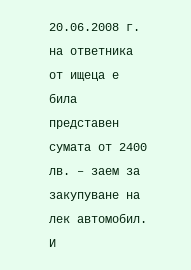20.06.2008 г. на ответника от ищеца е била представен сумата от 2400 лв. – заем за закупуване на лек автомобил. И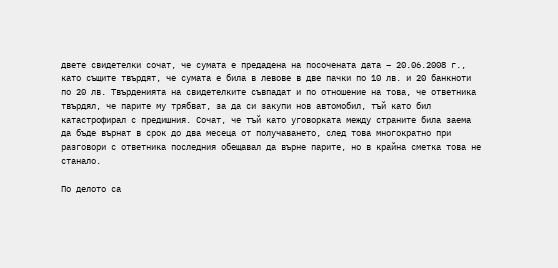двете свидетелки сочат, че сумата е предадена на посочената дата – 20.06.2008 г., като същите твърдят, че сумата е била в левове в две пачки по 10 лв. и 20 банкноти по 20 лв. Твърденията на свидетелките съвпадат и по отношение на това, че ответника твърдял, че парите му трябват, за да си закупи нов автомобил, тъй като бил катастрофирал с предишния. Сочат, че тъй като уговорката между страните била заема да бъде върнат в срок до два месеца от получаването, след това многократно при разговори с ответника последния обещавал да върне парите, но в крайна сметка това не станало.

По делото са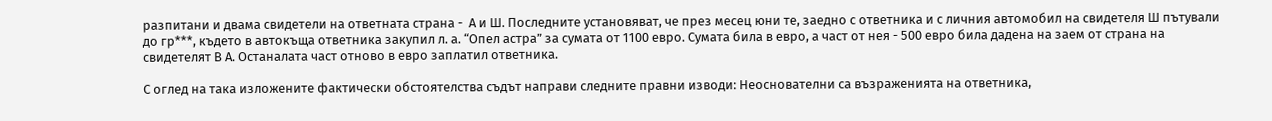разпитани и двама свидетели на ответната страна -  А и Ш. Последните установяват, че през месец юни те, заедно с ответника и с личния автомобил на свидетеля Ш пътували до гр***, където в автокъща ответника закупил л. а. “Опел астра” за сумата от 1100 евро. Сумата била в евро, а част от нея - 500 евро била дадена на заем от страна на свидетелят В А. Останалата част отново в евро заплатил ответника.

С оглед на така изложените фактически обстоятелства съдът направи следните правни изводи: Неоснователни са възраженията на ответника,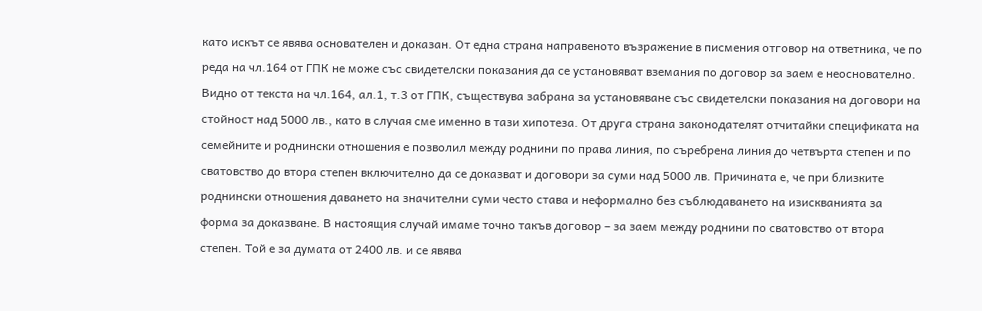като искът се явява основателен и доказан. От една страна направеното възражение в писмения отговор на ответника, че по реда на чл.164 от ГПК не може със свидетелски показания да се установяват вземания по договор за заем е неоснователно. Видно от текста на чл.164, ал.1, т.3 от ГПК, съществува забрана за установяване със свидетелски показания на договори на стойност над 5000 лв., като в случая сме именно в тази хипотеза. От друга страна законодателят отчитайки спецификата на семейните и роднински отношения е позволил между роднини по права линия, по съребрена линия до четвърта степен и по сватовство до втора степен включително да се доказват и договори за суми над 5000 лв. Причината е, че при близките роднински отношения даването на значителни суми често става и неформално без съблюдаването на изискванията за форма за доказване. В настоящия случай имаме точно такъв договор – за заем между роднини по сватовство от втора степен. Той е за думата от 2400 лв. и се явява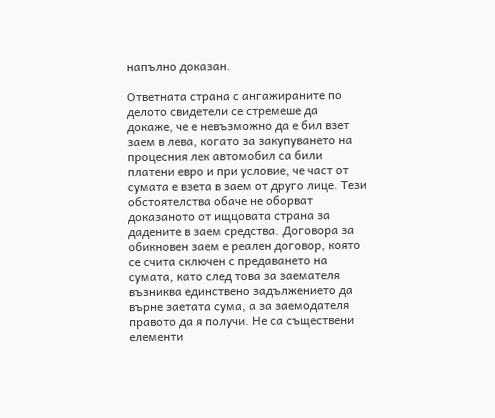напълно доказан.

Ответната страна с ангажираните по делото свидетели се стремеше да докаже, че е невъзможно да е бил взет заем в лева, когато за закупуването на процесния лек автомобил са били платени евро и при условие, че част от сумата е взета в заем от друго лице. Тези обстоятелства обаче не оборват доказаното от ищцовата страна за дадените в заем средства. Договора за обикновен заем е реален договор, която се счита сключен с предаването на сумата, като след това за заемателя възниква единствено задължението да върне заетата сума, а за заемодателя правото да я получи. Не са съществени елементи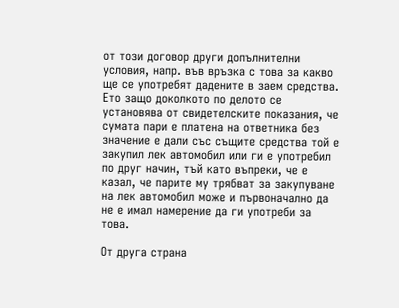от този договор други допълнителни условия, напр. във връзка с това за какво ще се употребят дадените в заем средства. Ето защо доколкото по делото се установява от свидетелските показания, че сумата пари е платена на ответника без значение е дали със същите средства той е закупил лек автомобил или ги е употребил по друг начин, тъй като въпреки, че е казал, че парите му трябват за закупуване на лек автомобил може и първоначално да не е имал намерение да ги употреби за това.

От друга страна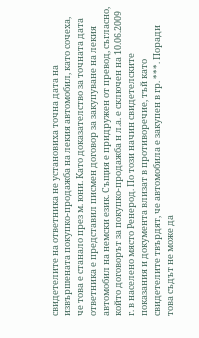свидетелите на ответника не установиха точна дата на извършената покупко-продажба на лекия автомобил, като сочеха, че това е станало през м. юни. Като доказателство за точната дата ответника е представил писмен договор за закупуване на лекия автомобил на немски език. Същия е придружен от превод, съгласно, който договорът за покупко-продажба н л.а. е сключен на 10.06.2009 г. в населено място Ренерод. По този начин свидетелските показания и документа влизат в противоречие, тъй като свидетелите твърдят, че автомобила е закупен в гр. ***. Поради това съдът не може да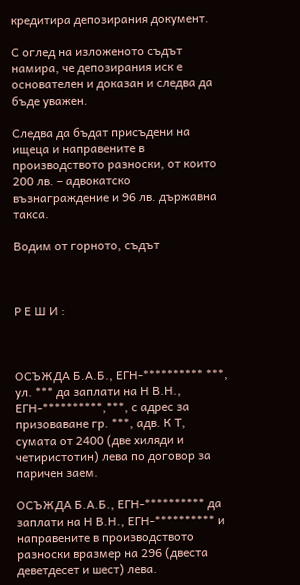кредитира депозирания документ.

С оглед на изложеното съдът намира, че депозирания иск е основателен и доказан и следва да бъде уважен.

Следва да бъдат присъдени на ищеца и направените в производството разноски, от които 200 лв. – адвокатско възнаграждение и 96 лв. държавна такса.

Водим от горното, съдът



Р Е Ш И :



ОСЪЖДА Б.А.Б., ЕГН-********** ***, ул. *** да заплати на Н В.Н., ЕГН-**********,***, с адрес за призоваване гр. ***, адв. К Т, сумата от 2400 (две хиляди и четиристотин) лева по договор за паричен заем.

ОСЪЖДА Б.А.Б., ЕГН-********** да заплати на Н В.Н., ЕГН-********** и направените в производството разноски вразмер на 296 (двеста деветдесет и шест) лева.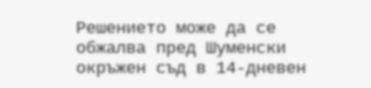Решението може да се обжалва пред Шуменски окръжен съд в 14-дневен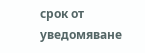срок от уведомяване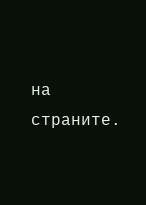на страните.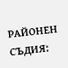РАЙОНЕН СЪДИЯ: